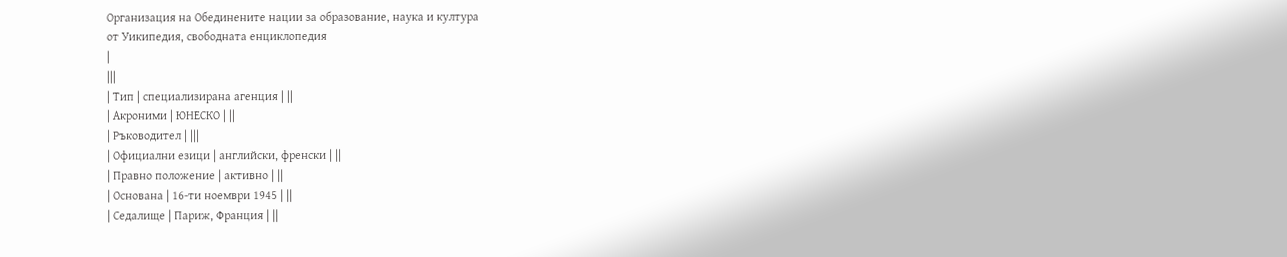Организация на Обединените нации за образование, наука и култура
от Уикипедия, свободната енциклопедия
|
|||
| Тип | специализирана агенция | ||
| Акроними | ЮНЕСКО | ||
| Ръководител | |||
| Официални езици | английски, френски | ||
| Правно положение | активно | ||
| Основана | 16-ти ноември 1945 | ||
| Седалище | Париж, Франция | ||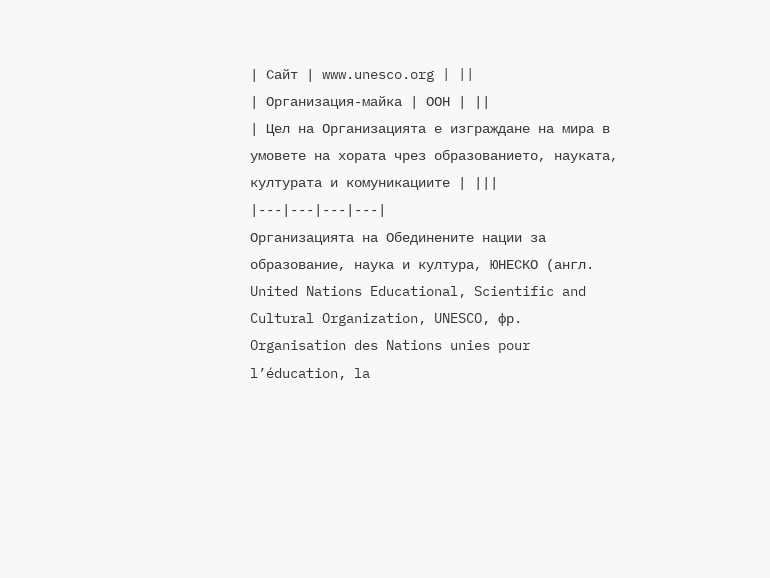| Сайт | www.unesco.org | ||
| Организация-майка | ООН | ||
| Цел на Организацията е изграждане на мира в умовете на хората чрез образованието, науката, културата и комуникациите | |||
|---|---|---|---|
Организацията на Обединените нации за образование, наука и култура, ЮНЕСКО (англ. United Nations Educational, Scientific and Cultural Organization, UNESCO, фр. Organisation des Nations unies pour l’éducation, la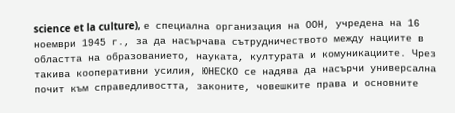science et la culture), е специална организация на ООН, учредена на 16 ноември 1945 г., за да насърчава сътрудничеството между нациите в областта на образованието, науката, културата и комуникациите. Чрез такива кооперативни усилия, ЮНЕСКО се надява да насърчи универсална почит към справедливостта, законите, човешките права и основните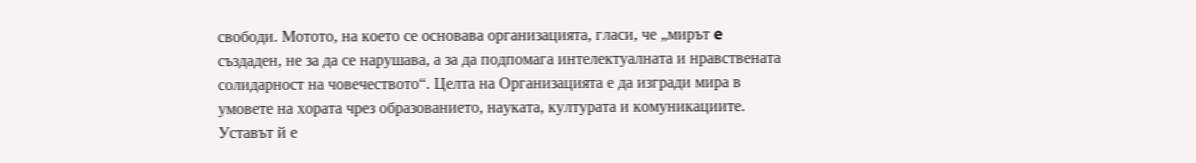свободи. Мотото, на което се основава организацията, гласи, че „мирът e създаден, не за да се нарушава, а за да подпомага интелектуалната и нравствената солидарност на човечеството“. Целта на Организацията е да изгради мира в умовете на хората чрез образованието, науката, културата и комуникациите.
Уставът й е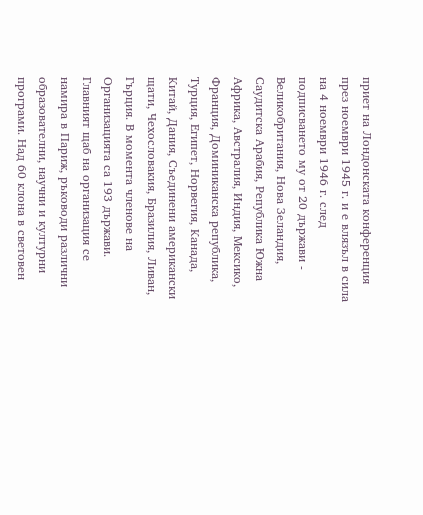приет на Лондонската конференция през ноември 1945 г. и е влязъл в сила на 4 ноември 1946 г. след подписването му от 20 държави - Великобритания, Нова Зеландия, Саудитска Арабия, Република Южна Африка, Австралия, Индия, Мексико, Франция, Доминиканска република, Турция, Египет, Норвегия, Канада, Китай, Дания, Съединени американски щати, Чехословакия, Бразилия, Ливан, Гърция. В момента членове на Организацията са 193 държави. Главният щаб на организация се намира в Париж, ръководи различни образователни, научни и културни програми. Над 60 клона в световен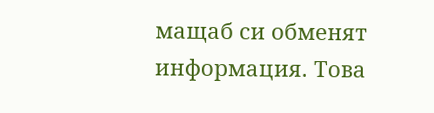мащаб си обменят информация. Това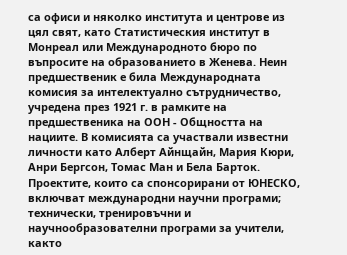са офиси и няколко института и центрове из цял свят, като Статистическия институт в Монреал или Международното бюро по въпросите на образованието в Женева. Неин предшественик е била Международната комисия за интелектуално сътрудничество, учредена през 1921 г. в рамките на предшественика на ООН - Общността на нациите. В комисията са участвали известни личности като Алберт Айнщайн, Мария Кюри, Анри Бергсон, Томас Ман и Бела Барток. Проектите, които са спонсорирани от ЮНЕСКО, включват международни научни програми; технически, тренировъчни и научнообразователни програми за учители, както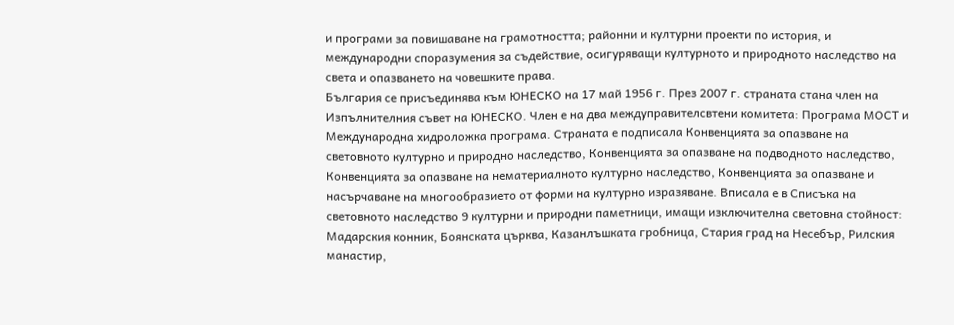и програми за повишаване на грамотността; районни и културни проекти по история, и международни споразумения за съдействие, осигуряващи културното и природното наследство на света и опазването на човешките права.
България се присъединява към ЮНЕСКО на 17 май 1956 г. През 2007 г. страната стана член на Изпълнителния съвет на ЮНЕСКО. Член е на два междуправителсвтени комитета: Програма МОСТ и Международна хидроложка програма. Страната е подписала Конвенцията за опазване на световното културно и природно наследство, Конвенцията за опазване на подводното наследство, Конвенцията за опазване на нематериалното културно наследство, Конвенцията за опазване и насърчаване на многообразието от форми на културно изразяване. Вписала е в Списъка на световното наследство 9 културни и природни паметници, имащи изключителна световна стойност: Мадарския конник, Боянската църква, Казанлъшката гробница, Стария град на Несебър, Рилския манастир,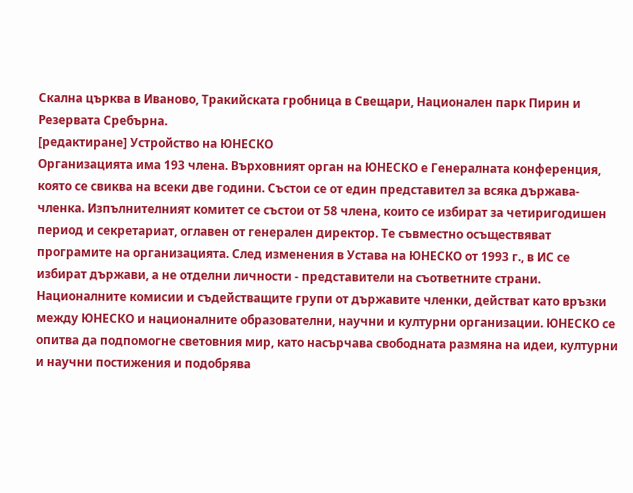Скална църква в Иваново, Тракийската гробница в Свещари, Национален парк Пирин и Резервата Сребърна.
[редактиране] Устройство на ЮНЕСКО
Организацията има 193 члена. Върховният орган на ЮНЕСКО е Генералната конференция, която се свиква на всеки две години. Състои се от един представител за всяка държава-членка. Изпълнителният комитет се състои от 58 члена, които се избират за четиригодишен период и секретариат, оглавен от генерален директор. Те съвместно осъществяват програмите на организацията. След изменения в Устава на ЮНЕСКО от 1993 г., в ИС се избират държави, а не отделни личности - представители на съответните страни. Националните комисии и съдействащите групи от държавите членки, действат като връзки между ЮНЕСКО и националните образователни, научни и културни организации. ЮНЕСКО се опитва да подпомогне световния мир, като насърчава свободната размяна на идеи, културни и научни постижения и подобрява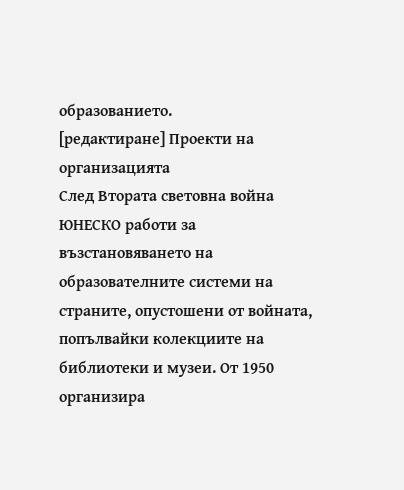образованието.
[редактиране] Проекти на организацията
След Втората световна война ЮНЕСКО работи за възстановяването на образователните системи на страните, опустошени от войната, попълвайки колекциите на библиотеки и музеи. От 1950 организира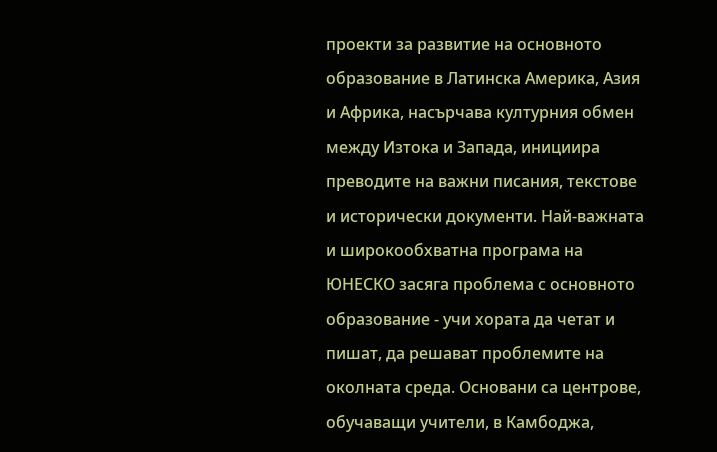проекти за развитие на основното образование в Латинска Америка, Азия и Африка, насърчава културния обмен между Изтока и Запада, инициира преводите на важни писания, текстове и исторически документи. Най-важната и широкообхватна програма на ЮНЕСКО засяга проблема с основното образование - учи хората да четат и пишат, да решават проблемите на околната среда. Основани са центрове, обучаващи учители, в Камбоджа,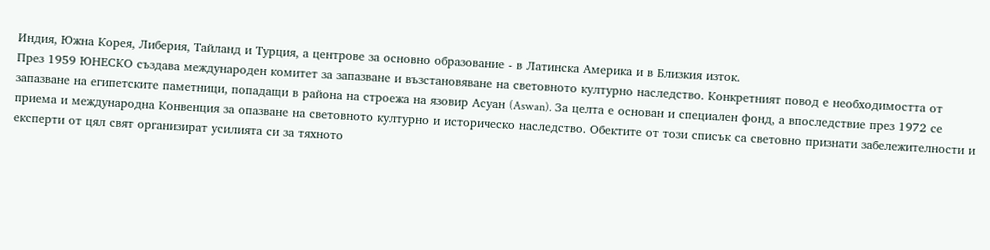Индия, Южна Корея, Либерия, Тайланд и Турция, а центрове за основно образование - в Латинска Америка и в Близкия изток.
През 1959 ЮНЕСКО създава международен комитет за запазване и възстановяване на световното културно наследство. Конкретният повод е необходимостта от запазване на египетските паметници, попадащи в района на строежа на язовир Асуан (Aswan). За целта е основан и специален фонд, а впоследствие през 1972 се приема и международна Конвенция за опазване на световното културно и историческо наследство. Обектите от този списък са световно признати забележителности и експерти от цял свят организират усилията си за тяхното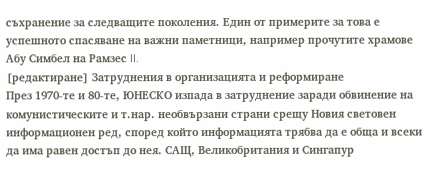съхранение за следващите поколения. Един от примерите за това е успешното спасяване на важни паметници, например прочутите храмове Абу Симбел на Рамзес II.
[редактиране] Затруднения в организацията и реформиране
През 1970-те и 80-те, ЮНЕСКО изпада в затруднение заради обвинение на комунистическите и т.нар. необвързани страни срещу Новия световен информационен ред, според който информацията трябва да е обща и всеки да има равен достъп до нея. САЩ, Великобритания и Сингапур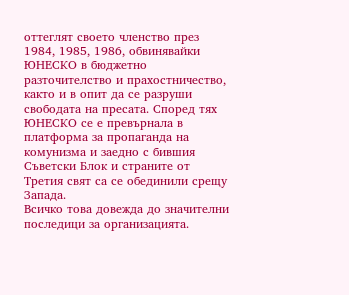оттеглят своето членство през 1984, 1985, 1986, обвинявайки ЮНЕСКО в бюджетно разточителство и прахостничество, както и в опит да се разруши свободата на пресата. Според тях ЮНЕСКО се е превърнала в платформа за пропаганда на комунизма и заедно с бившия Съветски Блок и страните от Третия свят са се обединили срещу Запада.
Всичко това довежда до значителни последици за организацията.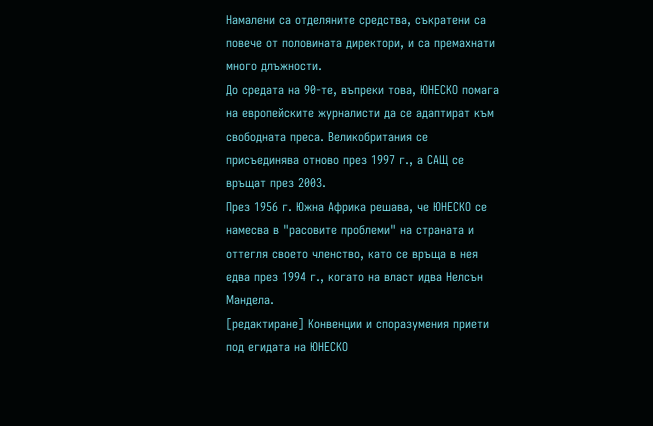Намалени са отделяните средства, съкратени са повече от половината директори, и са премахнати много длъжности.
До средата на 90-те, въпреки това, ЮНЕСКО помага на европейските журналисти да се адаптират към свободната преса. Великобритания се присъединява отново през 1997 г., а САЩ се връщат през 2003.
През 1956 г. Южна Африка решава, че ЮНЕСКО се намесва в "расовите проблеми" на страната и оттегля своето членство, като се връща в нея едва през 1994 г., когато на власт идва Нелсън Мандела.
[редактиране] Конвенции и споразумения приети под егидата на ЮНЕСКО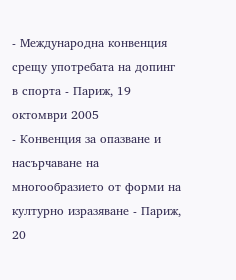- Международна конвенция срещу употребата на допинг в спорта - Париж, 19 октомври 2005
- Конвенция за опазване и насърчаване на многообразието от форми на културно изразяване - Париж, 20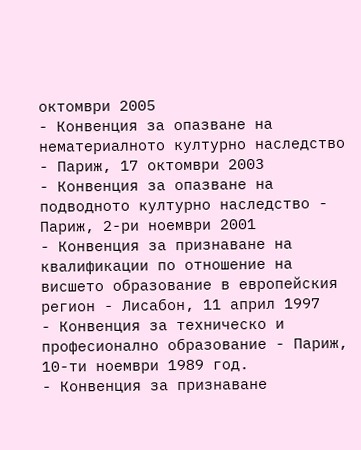октомври 2005
- Конвенция за опазване на нематериалното културно наследство - Париж, 17 октомври 2003
- Конвенция за опазване на подводното културно наследство - Париж, 2-ри ноември 2001
- Конвенция за признаване на квалификации по отношение на висшето образование в европейския регион - Лисабон, 11 април 1997
- Конвенция за техническо и професионално образование - Париж, 10-ти ноември 1989 год.
- Конвенция за признаване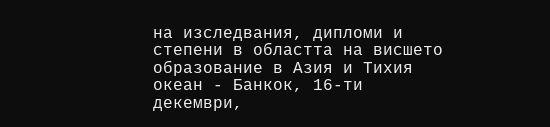на изследвания, дипломи и степени в областта на висшето образование в Азия и Тихия океан - Банкок, 16-ти декември,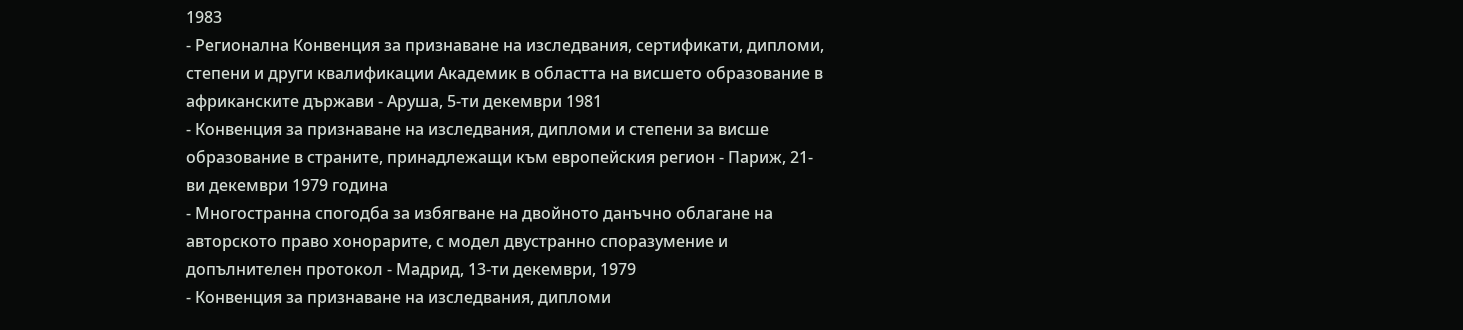1983
- Регионална Конвенция за признаване на изследвания, сертификати, дипломи, степени и други квалификации Академик в областта на висшето образование в африканските държави - Аруша, 5-ти декември 1981
- Конвенция за признаване на изследвания, дипломи и степени за висше образование в страните, принадлежащи към европейския регион - Париж, 21-ви декември 1979 година
- Многостранна спогодба за избягване на двойното данъчно облагане на авторското право хонорарите, с модел двустранно споразумение и допълнителен протокол - Мадрид, 13-ти декември, 1979
- Конвенция за признаване на изследвания, дипломи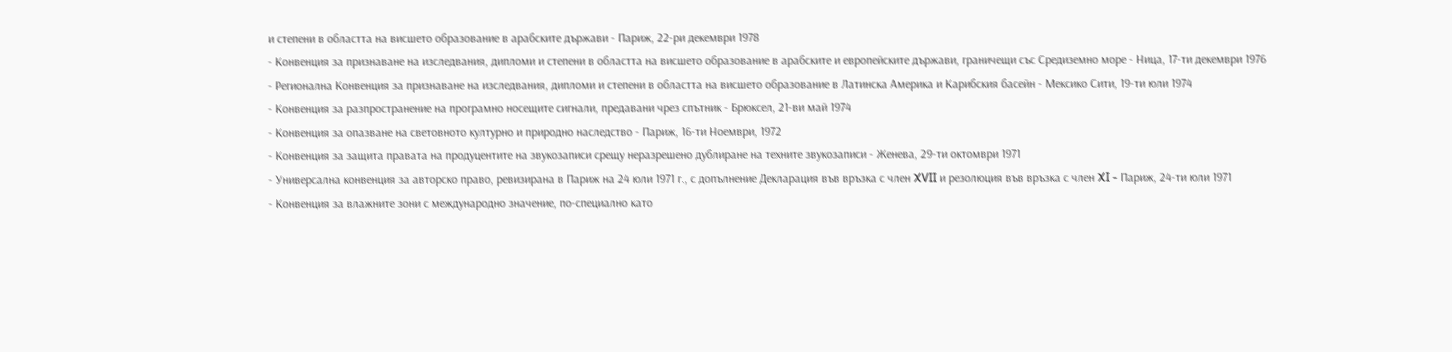и степени в областта на висшето образование в арабските държави - Париж, 22-ри декември 1978
- Конвенция за признаване на изследвания, дипломи и степени в областта на висшето образование в арабските и европейските държави, граничещи със Средиземно море - Ница, 17-ти декември 1976
- Регионална Конвенция за признаване на изследвания, дипломи и степени в областта на висшето образование в Латинска Америка и Карибския басейн - Мексико Сити, 19-ти юли 1974
- Конвенция за разпространение на програмно носещите сигнали, предавани чрез спътник - Брюксел, 21-ви май 1974
- Конвенция за опазване на световното културно и природно наследство - Париж, 16-ти Ноември, 1972
- Конвенция за защита правата на продуцентите на звукозаписи срещу неразрешено дублиране на техните звукозаписи - Женева, 29-ти октомври 1971
- Универсална конвенция за авторско право, ревизирана в Париж на 24 юли 1971 г., с допълнение Декларация във връзка с член XVII и резолюция във връзка с член XI - Париж, 24-ти юли 1971
- Конвенция за влажните зони с международно значение, по-специално като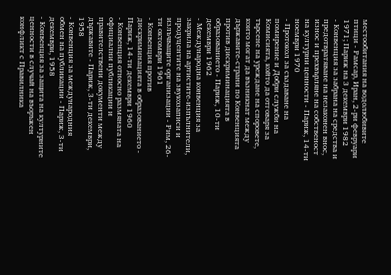местообитания на водолюбивите птици - Рамсар, Иран, 2-ри февруари 1971; Париж на 3 декември 1982
- Конвенция за забрана на средства и предотвратяване на незаконен внос, износ и прехвърляне на собственост на културни ценности - Париж, 14-ти ноември 1970
- Протокол за създаване на помирение и Добри служби на Комисията, който да отговаря за търсене на уреждане на споровете, които могат да възникнат между държавите-страни по Конвенцията против дискриминацията в образованието - Париж, 10-ти декември 1962
- Международна конвенция за закрила на артистите-изпълнители, продуцентите на звукозаписи и излъчващите организации - Рим, 26-ти октомври 1961
- Конвенция против дискриминацията в образованието - Париж, 14-ти декември 1960
- Конвенция относно размяната на официални публикации и правителствени документи между държавите - Париж, 3-ти декември, 1958
- Конвенция за международния обмен на публикации - Париж, 3-ти декември, 1958
- Конвенция за защита на културните ценности в случай на въоръжен конфликт с Правилника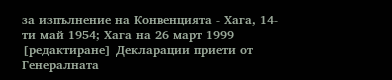за изпълнение на Конвенцията - Хага, 14-ти май 1954; Хага на 26 март 1999
[редактиране] Декларации приети от Генералната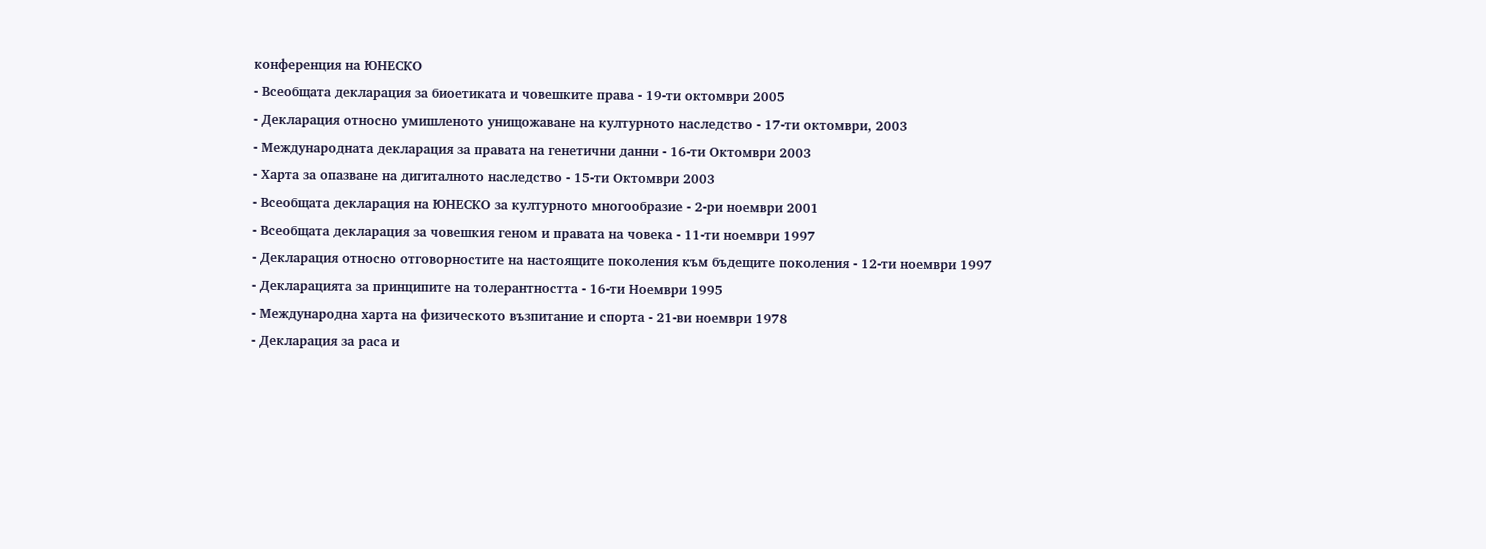конференция на ЮНЕСКО
- Всеобщата декларация за биоетиката и човешките права - 19-ти октомври 2005
- Декларация относно умишленото унищожаване на културното наследство - 17-ти октомври, 2003
- Международната декларация за правата на генетични данни - 16-ти Октомври 2003
- Харта за опазване на дигиталното наследство - 15-ти Октомври 2003
- Всеобщата декларация на ЮНЕСКО за културното многообразие - 2-ри ноември 2001
- Всеобщата декларация за човешкия геном и правата на човека - 11-ти ноември 1997
- Декларация относно отговорностите на настоящите поколения към бъдещите поколения - 12-ти ноември 1997
- Декларацията за принципите на толерантността - 16-ти Ноември 1995
- Международна харта на физическото възпитание и спорта - 21-ви ноември 1978
- Декларация за раса и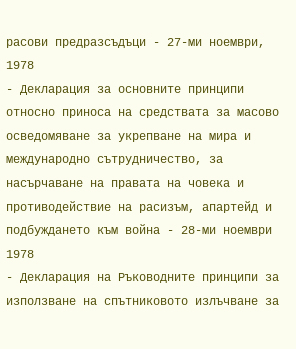расови предразсъдъци - 27-ми ноември, 1978
- Декларация за основните принципи относно приноса на средствата за масово осведомяване за укрепване на мира и международно сътрудничество, за насърчаване на правата на човека и противодействие на расизъм, апартейд и подбуждането към война - 28-ми ноември 1978
- Декларация на Ръководните принципи за използване на спътниковото излъчване за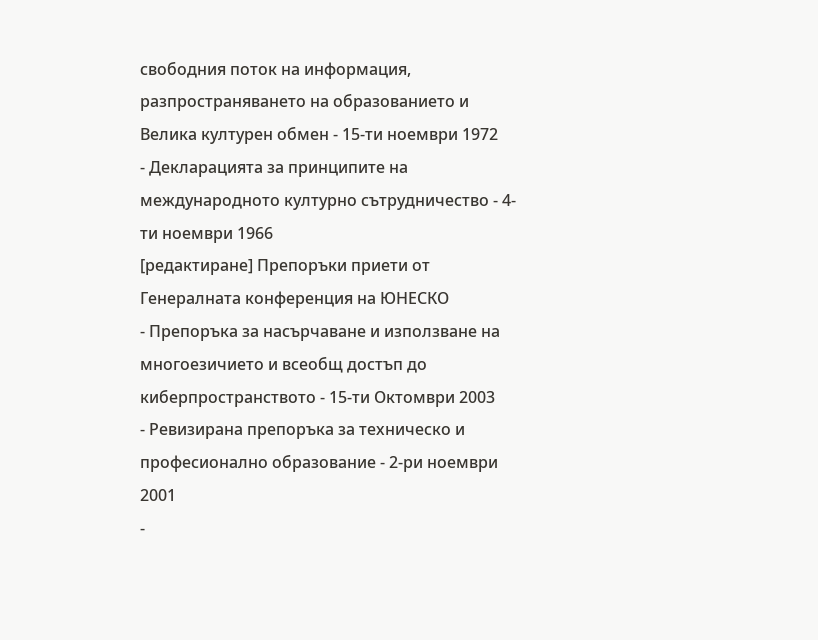свободния поток на информация, разпространяването на образованието и Велика културен обмен - 15-ти ноември 1972
- Декларацията за принципите на международното културно сътрудничество - 4-ти ноември 1966
[редактиране] Препоръки приети от Генералната конференция на ЮНЕСКО
- Препоръка за насърчаване и използване на многоезичието и всеобщ достъп до киберпространството - 15-ти Октомври 2003
- Ревизирана препоръка за техническо и професионално образование - 2-ри ноември 2001
-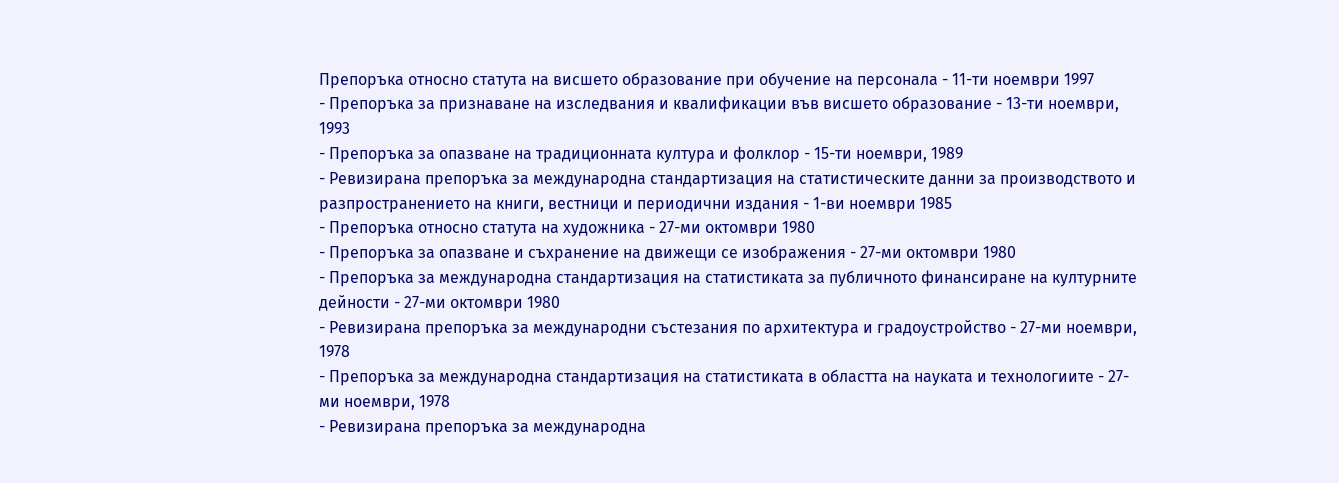Препоръка относно статута на висшето образование при обучение на персонала - 11-ти ноември 1997
- Препоръка за признаване на изследвания и квалификации във висшето образование - 13-ти ноември, 1993
- Препоръка за опазване на традиционната култура и фолклор - 15-ти ноември, 1989
- Ревизирана препоръка за международна стандартизация на статистическите данни за производството и разпространението на книги, вестници и периодични издания - 1-ви ноември 1985
- Препоръка относно статута на художника - 27-ми октомври 1980
- Препоръка за опазване и съхранение на движещи се изображения - 27-ми октомври 1980
- Препоръка за международна стандартизация на статистиката за публичното финансиране на културните дейности - 27-ми октомври 1980
- Ревизирана препоръка за международни състезания по архитектура и градоустройство - 27-ми ноември, 1978
- Препоръка за международна стандартизация на статистиката в областта на науката и технологиите - 27-ми ноември, 1978
- Ревизирана препоръка за международна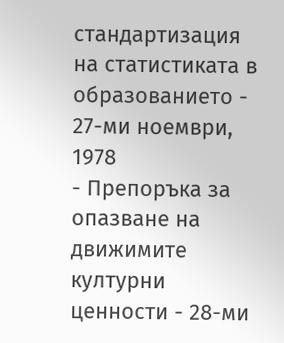стандартизация на статистиката в образованието - 27-ми ноември, 1978
- Препоръка за опазване на движимите културни ценности - 28-ми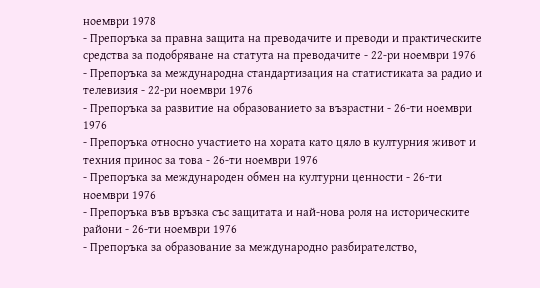ноември 1978
- Препоръка за правна защита на преводачите и преводи и практическите средства за подобряване на статута на преводачите - 22-ри ноември 1976
- Препоръка за международна стандартизация на статистиката за радио и телевизия - 22-ри ноември 1976
- Препоръка за развитие на образованието за възрастни - 26-ти ноември 1976
- Препоръка относно участието на хората като цяло в културния живот и техния принос за това - 26-ти ноември 1976
- Препоръка за международен обмен на културни ценности - 26-ти ноември 1976
- Препоръка във връзка със защитата и най-нова роля на историческите райони - 26-ти ноември 1976
- Препоръка за образование за международно разбирателство,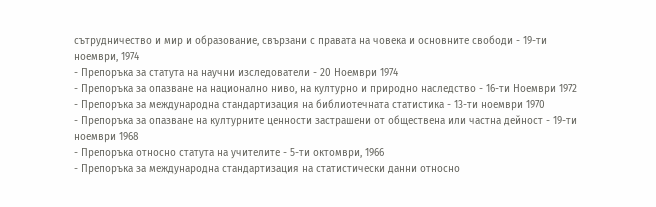сътрудничество и мир и образование, свързани с правата на човека и основните свободи - 19-ти ноември, 1974
- Препоръка за статута на научни изследователи - 20 Ноември 1974
- Препоръка за опазване на национално ниво, на културно и природно наследство - 16-ти Ноември 1972
- Препоръка за международна стандартизация на библиотечната статистика - 13-ти ноември 1970
- Препоръка за опазване на културните ценности застрашени от обществена или частна дейност - 19-ти ноември 1968
- Препоръка относно статута на учителите - 5-ти октомври, 1966
- Препоръка за международна стандартизация на статистически данни относно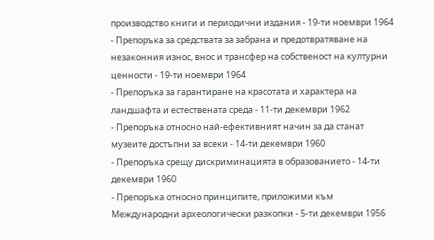производство книги и периодични издания - 19-ти ноември 1964
- Препоръка за средствата за забрана и предотвратяване на незаконния износ, внос и трансфер на собственост на културни ценности - 19-ти ноември 1964
- Препоръка за гарантиране на красотата и характера на ландшафта и естествената среда - 11-ти декември 1962
- Препоръка относно най-ефективният начин за да станат музеите достъпни за всеки - 14-ти декември 1960
- Препоръка срещу дискриминацията в образованието - 14-ти декември 1960
- Препоръка относно принципите, приложими към Международни археологически разкопки - 5-ти декември 1956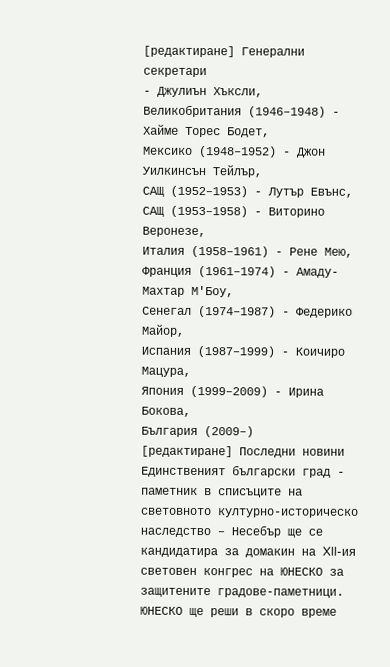[редактиране] Генерални секретари
- Джулиън Хъксли,
Великобритания (1946–1948) - Хайме Торес Бодет,
Мексико (1948–1952) - Джон Уилкинсън Тейлър,
САЩ (1952–1953) - Лутър Евънс,
САЩ (1953–1958) - Виторино Веронезе,
Италия (1958–1961) - Рене Мею,
Франция (1961–1974) - Амаду-Махтар М'Боу,
Сенегал (1974–1987) - Федерико Майор,
Испания (1987–1999) - Коичиро Мацура,
Япония (1999–2009) - Ирина Бокова,
България (2009–)
[редактиране] Последни новини
Единственият български град - паметник в списъците на световното културно-историческо наследство – Несебър ще се кандидатира за домакин на XII-ия световен конгрес на ЮНЕСКО за защитените градове-паметници.
ЮНЕСКО ще реши в скоро време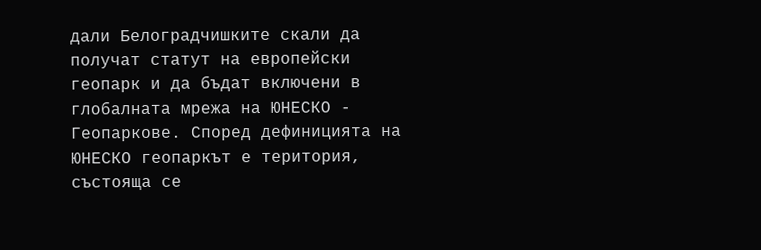дали Белоградчишките скали да получат статут на европейски геопарк и да бъдат включени в глобалната мрежа на ЮНЕСКО - Геопаркове. Според дефиницията на ЮНЕСКО геопаркът е територия, състояща се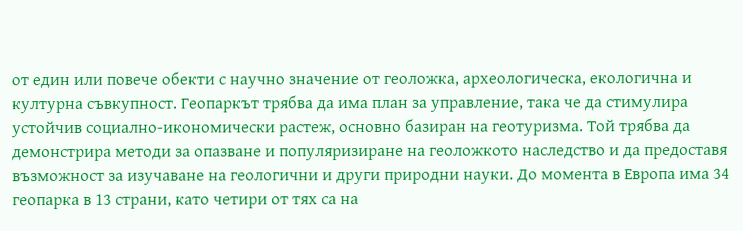от един или повече обекти с научно значение от геоложка, археологическа, екологична и културна съвкупност. Геопаркът трябва да има план за управление, така че да стимулира устойчив социално-икономически растеж, основно базиран на геотуризма. Той трябва да демонстрира методи за опазване и популяризиране на геоложкото наследство и да предоставя възможност за изучаване на геологични и други природни науки. До момента в Европа има 34 геопарка в 13 страни, като четири от тях са на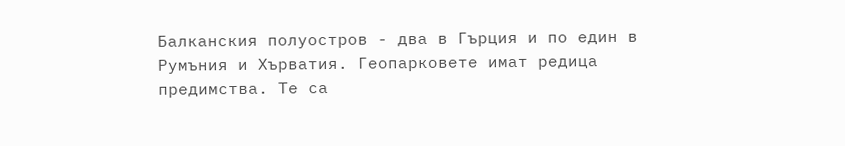Балканския полуостров - два в Гърция и по един в Румъния и Хърватия. Геопарковете имат редица предимства. Те са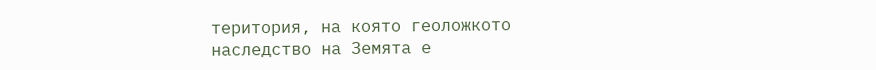територия, на която геоложкото наследство на Земята е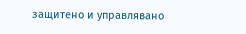защитено и управлявано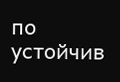по устойчив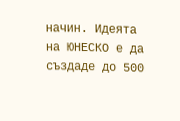начин. Идеята на ЮНЕСКО е да създаде до 500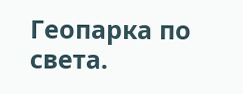Геопарка по света.